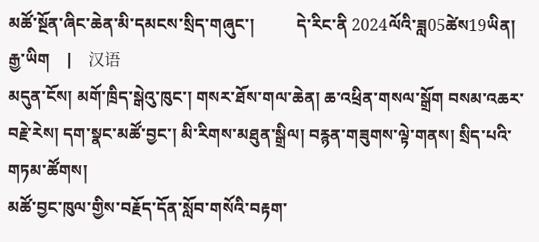མཚོ་སྔོན་ཞིང་ཆེན་མི་དམངས་སྲིད་གཞུང་།          དེ་རིང་ནི 2024ལོའི་ཟླ05ཚེས19ཡིན།
རྒྱ་ཡིག    |    汉语
མདུན་ངོས། མགོ་ཁྲིད་སྒེའུ་ཁུང་། གསར་ཐོས་གལ་ཆེན། ཆ་འཕྲིན་གསལ་སྒྲོག བསམ་འཆར་བརྗེ་རེས། དག་སྣང་མཚོ་བྱང་། མི་རིགས་མཐུན་སྒྲིལ། བརྙན་གཟུགས་ལྟེ་གནས། སྲིད་པའི་གཏམ་ཚོགས།
མཚོ་བྱང་ཁུལ་གྱིས་བརྗོད་དོན་སློབ་གསོའི་བརྟག་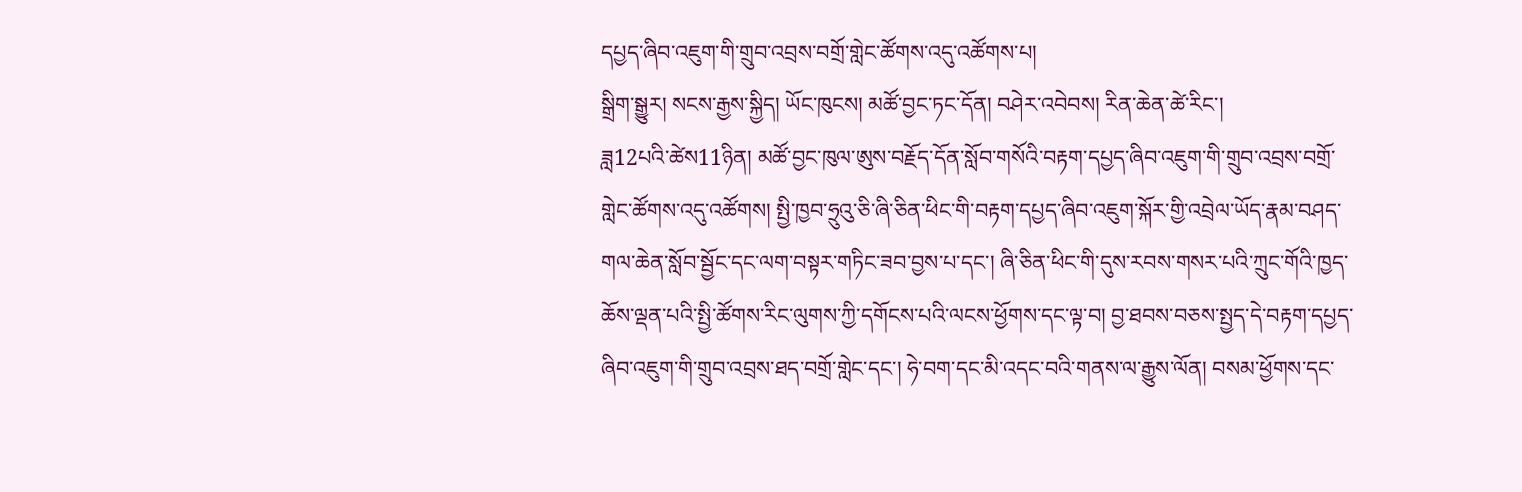དཔྱད་ཞིབ་འཇུག་གི་གྲུབ་འབྲས་བགྲོ་གླེང་ཚོགས་འདུ་འཚོགས་པ།
སྒྲིག་སྒྱུར། སངས་རྒྱས་སྐྱིད། ཡོང་ཁུངས། མཚོ་བྱང་ཏང་དོན། བཤེར་འབེབས། རིན་ཆེན་ཚེ་རིང་།
ཟླ12པའི་ཚེས11ཉིན། མཚོ་བྱང་ཁུལ་ཨུས་བརྗོད་དོན་སློབ་གསོའི་བརྟག་དཔྱད་ཞིབ་འཇུག་གི་གྲུབ་འབྲས་བགྲོ་གླེང་ཚོགས་འདུ་འཚོགས། སྤྱི་ཁྱབ་ཧྲུའུ་ཅི་ཞི་ཅིན་ཕིང་གི་བརྟག་དཔྱད་ཞིབ་འཇུག་སྐོར་གྱི་འབྲེལ་ཡོད་རྣམ་བཤད་གལ་ཆེན་སློབ་སྦྱོང་དང་ལག་བསྟར་གཏིང་ཟབ་བྱས་པ་དང་། ཞི་ཅིན་ཕིང་གི་དུས་རབས་གསར་པའི་ཀྲུང་གོའི་ཁྱད་ཆོས་ལྡན་པའི་སྤྱི་ཚོགས་རིང་ལུགས་ཀྱི་དགོངས་པའི་ལངས་ཕྱོགས་དང་ལྟ་བ། བྱ་ཐབས་བཅས་སྤྱད་དེ་བརྟག་དཔྱད་ཞིབ་འཇུག་གི་གྲུབ་འབྲས་ཐད་བགྲོ་གླེང་དང་། ཧེ་བག་དང་མི་འདང་བའི་གནས་ལ་རྒྱུས་ལོན། བསམ་ཕྱོགས་དང་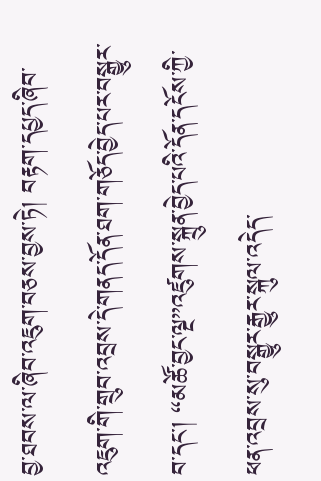བྱ་ཐབས་ལ་ཞིབ་འཇུག་བཅས་བྱས་ཏེ། བརྟག་དཔྱད་ཞིབ་འཇུག་གི་གྲུབ་འབྲས་དེ་གནད་དོན་ཐག་གཅོད་བྱེད་པར་བསྒྱུར་བ་དང་། “མཚོ་བྱང་ལྔ”འཛུགས་སྐྲུན་བྱེད་པའི་དོན་དངོས་ཀྱི་ཕན་འབྲས་སུ་བསྒྱུར་རྒྱུར་སྐུལ་འདེད་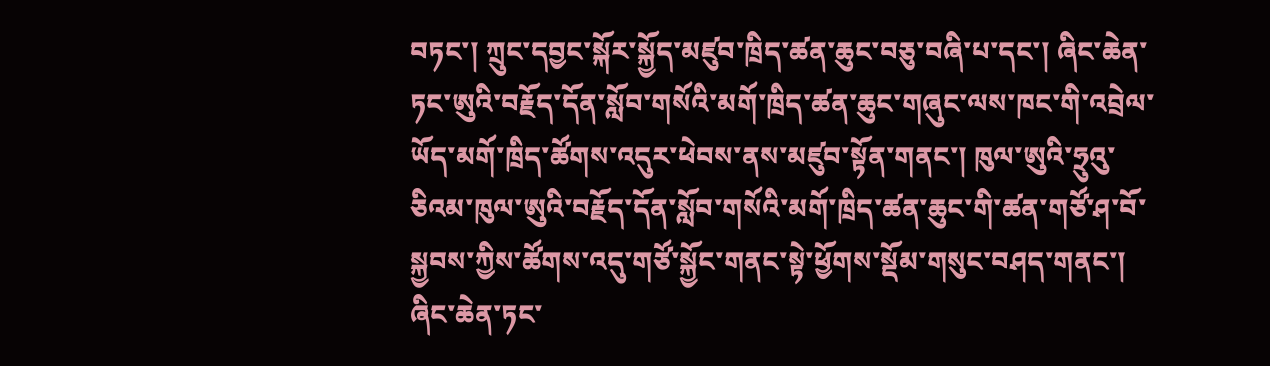བཏང་། ཀྲུང་དབྱང་སྐོར་སྐྱོད་མཛུབ་ཁྲིད་ཚན་ཆུང་བཅུ་བཞི་པ་དང་། ཞིང་ཆེན་ཏང་ཨུའི་བརྗོད་དོན་སློབ་གསོའི་མགོ་ཁྲིད་ཚན་ཆུང་གཞུང་ལས་ཁང་གི་འབྲེལ་ཡོད་མགོ་ཁྲིད་ཚོགས་འདུར་ཕེབས་ནས་མཛུབ་སྟོན་གནང་། ཁུལ་ཨུའི་ཧྲུའུ་ཅིའམ་ཁུལ་ཨུའི་བརྗོད་དོན་སློབ་གསོའི་མགོ་ཁྲིད་ཚན་ཆུང་གི་ཚན་གཙོ་ཤ་བོ་སྐྱབས་ཀྱིས་ཚོགས་འདུ་གཙོ་སྐྱོང་གནང་སྟེ་ཕྱོགས་སྡོམ་གསུང་བཤད་གནང་། ཞིང་ཆེན་ཏང་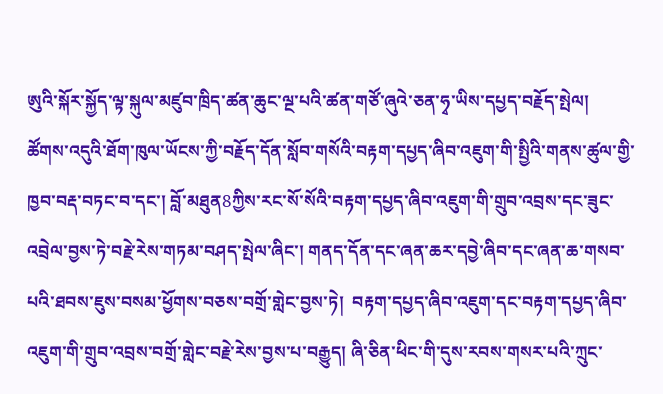ཨུའི་སྐོར་སྐྱོད་ལྟ་སྐུལ་མཛུབ་ཁྲིད་ཚན་ཆུང་ལྔ་པའི་ཚན་གཙོ་ཞུའེ་ཅན་ཧྭ་ཡིས་དཔྱད་བརྗོད་སྤེལ།
ཚོགས་འདུའི་ཐོག་ཁུལ་ཡོངས་ཀྱི་བརྗོད་དོན་སློབ་གསོའི་བརྟག་དཔྱད་ཞིབ་འཇུག་གི་སྤྱིའི་གནས་ཚུལ་གྱི་ཁྱབ་བརྡ་བཏང་བ་དང་། བློ་མཐུན8ཀྱིས་རང་སོ་སོའི་བརྟག་དཔྱད་ཞིབ་འཇུག་གི་གྲུབ་འབྲས་དང་ཟུང་འབྲེལ་བྱས་ཏེ་བརྗེ་རེས་གཏམ་བཤད་སྤེལ་ཞིང་། གནད་དོན་དང་ཞན་ཆར་དབྱེ་ཞིབ་དང་ཞན་ཆ་གསབ་པའི་ཐབས་ཇུས་བསམ་ཕྱོགས་བཅས་བགྲོ་གླེང་བྱས་ཏེ།  བརྟག་དཔྱད་ཞིབ་འཇུག་དང་བརྟག་དཔྱད་ཞིབ་འཇུག་གི་གྲུབ་འབྲས་བགྲོ་གླེང་བརྗེ་རེས་བྱས་པ་བརྒྱུད། ཞི་ཅིན་ཕིང་གི་དུས་རབས་གསར་པའི་ཀྲུང་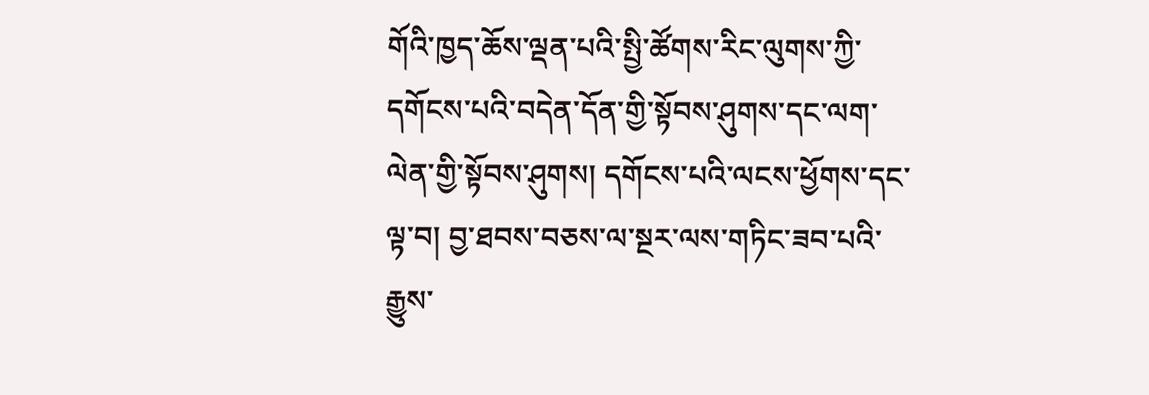གོའི་ཁྱད་ཆོས་ལྡན་པའི་སྤྱི་ཚོགས་རིང་ལུགས་ཀྱི་དགོངས་པའི་བདེན་དོན་གྱི་སྟོབས་ཤུགས་དང་ལག་ལེན་གྱི་སྟོབས་ཤུགས། དགོངས་པའི་ལངས་ཕྱོགས་དང་ལྟ་བ། བྱ་ཐབས་བཅས་ལ་སྔར་ལས་གཏིང་ཟབ་པའི་རྒྱུས་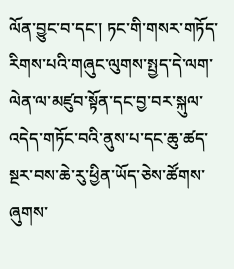ལོན་བྱུང་བ་དང་། ཏང་གི་གསར་གཏོད་རིགས་པའི་གཞུང་ལུགས་སྤྱད་དེ་ལག་ལེན་ལ་མཛུབ་སྟོན་དང་བྱ་བར་སྐུལ་འདེད་གཏོང་བའི་ནུས་པ་དང་ཆུ་ཚད་སྔར་བས་ཆེ་རུ་ཕྱིན་ཡོད་ཅེས་ཚོགས་ཞུགས་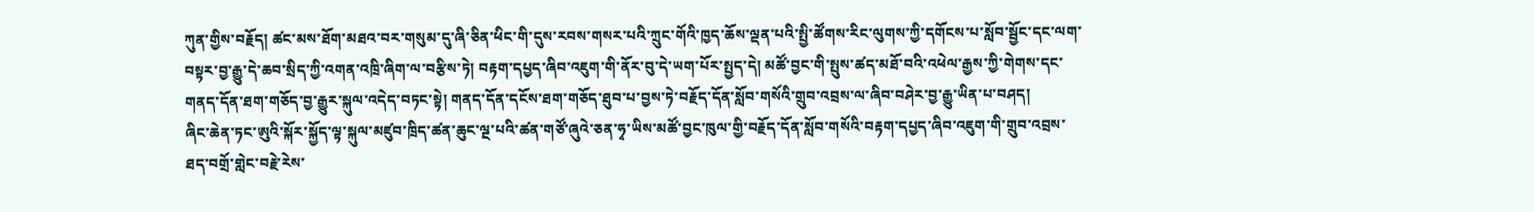ཀུན་གྱིས་བརྗོད། ཚང་མས་ཐོག་མཐའ་བར་གསུམ་དུ་ཞི་ཅིན་ཕིང་གི་དུས་རབས་གསར་པའི་ཀྲུང་གོའི་ཁྱད་ཆོས་ལྡན་པའི་སྤྱི་ཚོགས་རིང་ལུགས་ཀྱི་དགོངས་པ་སློབ་སྦྱོང་དང་ལག་བསྟར་བྱ་རྒྱུ་དེ་ཆབ་སྲིད་ཀྱི་འགན་འཁྲི་ཞིག་ལ་བརྩིས་ཏེ། བརྟག་དཔྱད་ཞིབ་འཇུག་གི་ནོར་བུ་དེ་ཡག་པོར་སྤྱད་དེ། མཚོ་བྱང་གི་སྤུས་ཚད་མཐོ་བའི་འཕེལ་རྒྱས་ཀྱི་གེགས་དང་གནད་དོན་ཐག་གཅོད་བྱ་རྒྱུར་སྐུལ་འདེད་བཏང་སྟེ། གནད་དོན་དངོས་ཐག་གཅོད་ཐུབ་པ་བྱས་ཏེ་བརྗོད་དོན་སློབ་གསོའི་གྲུབ་འབྲས་ལ་ཞིབ་བཤེར་བྱ་རྒྱུ་ཡིན་པ་བཤད།
ཞིང་ཆེན་ཏང་ཨུའི་སྐོར་སྐྱོད་ལྟ་སྐུལ་མཛུབ་ཁྲིད་ཚན་ཆུང་ལྔ་པའི་ཚན་གཙོ་ཞུའེ་ཅན་ཧྭ་ཡིས་མཚོ་བྱང་ཁུལ་གྱི་བརྗོད་དོན་སློབ་གསོའི་བརྟག་དཔྱད་ཞིབ་འཇུག་གི་གྲུབ་འབྲས་ཐད་བགྲོ་གླེང་བརྗེ་རེས་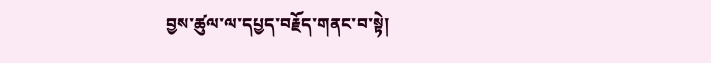བྱས་ཚུལ་ལ་དཔྱད་བརྗོད་གནང་བ་སྟེ།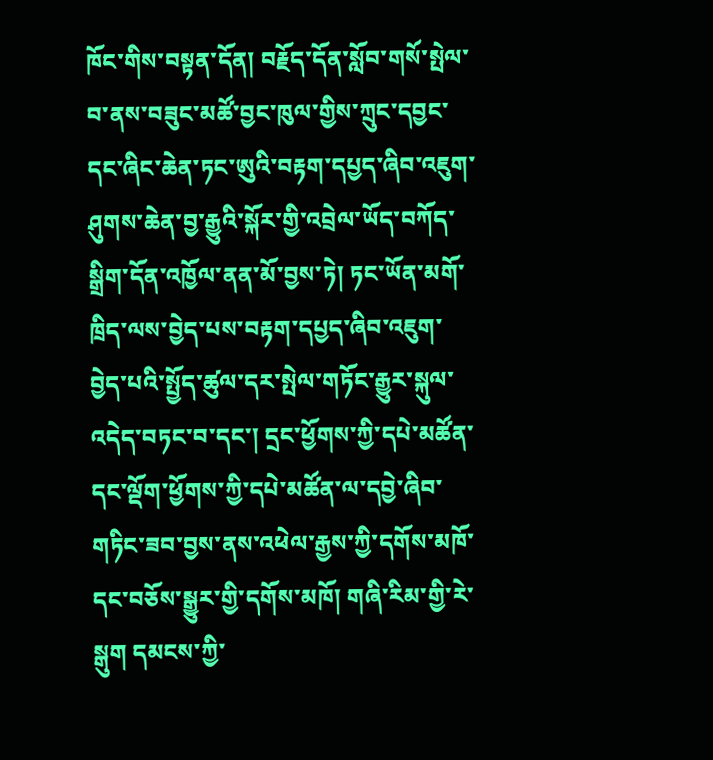ཁོང་གིས་བསྟན་དོན། བརྗོད་དོན་སློབ་གསོ་སྤེལ་བ་ནས་བཟུང་མཚོ་བྱང་ཁུལ་གྱིས་ཀྲུང་དབྱང་དང་ཞིང་ཆེན་ཏང་ཨུའི་བརྟག་དཔྱད་ཞིབ་འཇུག་ཤུགས་ཆེན་བྱ་རྒྱུའི་སྐོར་གྱི་འབྲེལ་ཡོད་བཀོད་སྒྲིག་དོན་འཁྱོལ་ནན་མོ་བྱས་ཏེ། ཏང་ཡོན་མགོ་ཁྲིད་ལས་བྱེད་པས་བརྟག་དཔྱད་ཞིབ་འཇུག་བྱེད་པའི་སྤྱོད་ཚུལ་དར་སྤེལ་གཏོང་རྒྱུར་སྐུལ་འདེད་བཏང་བ་དང་། དྲང་ཕྱོགས་ཀྱི་དཔེ་མཚོན་དང་ལྡོག་ཕྱོགས་ཀྱི་དཔེ་མཚོན་ལ་དབྱེ་ཞིབ་གཏིང་ཟབ་བྱས་ནས་འཕེལ་རྒྱས་ཀྱི་དགོས་མཁོ་དང་བཅོས་སྒྱུར་གྱི་དགོས་མཁོ། གཞི་རིམ་གྱི་རེ་སྒུག དམངས་ཀྱི་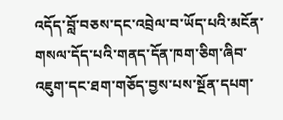འདོད་བློ་བཅས་དང་འབྲེལ་བ་ཡོད་པའི་མངོན་གསལ་དོད་པའི་གནད་དོན་ཁག་ཅིག་ཞིབ་འཇུག་དང་ཐག་གཅོད་བྱས་པས་སྔོན་དཔག་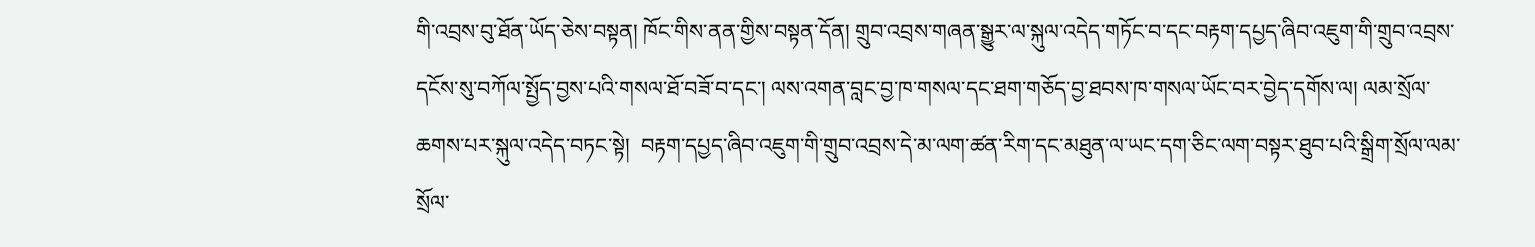གི་འབྲས་བུ་ཐོན་ཡོད་ཅེས་བསྟན། ཁོང་གིས་ནན་གྱིས་བསྟན་དོན། གྲུབ་འབྲས་གཞན་སྒྱུར་ལ་སྐུལ་འདེད་གཏོང་བ་དང་བརྟག་དཔྱད་ཞིབ་འཇུག་གི་གྲུབ་འབྲས་དངོས་སུ་བཀོལ་སྤྱོད་བྱས་པའི་གསལ་ཐོ་བཟོ་བ་དང་། ལས་འགན་བླང་བྱ་ཁ་གསལ་དང་ཐག་གཅོད་བྱ་ཐབས་ཁ་གསལ་ཡོང་བར་བྱེད་དགོས་ལ། ལམ་སྲོལ་ཆགས་པར་སྐུལ་འདེད་བཏང་སྟེ།  བརྟག་དཔྱད་ཞིབ་འཇུག་གི་གྲུབ་འབྲས་དེ་མ་ལག་ཚན་རིག་དང་མཐུན་ལ་ཡང་དག་ཅིང་ལག་བསྟར་ཐུབ་པའི་སྒྲིག་སྲོལ་ལམ་སྲོལ་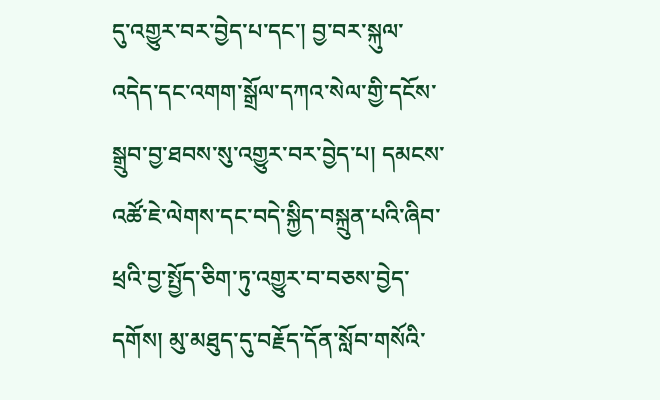དུ་འགྱུར་བར་བྱེད་པ་དང་། བྱ་བར་སྐུལ་འདེད་དང་འགག་སྒྲོལ་དཀའ་སེལ་གྱི་དངོས་སྒྲུབ་བྱ་ཐབས་སུ་འགྱུར་བར་བྱེད་པ། དམངས་འཚོ་ཇེ་ལེགས་དང་བདེ་སྐྱིད་བསྐྲུན་པའི་ཞིབ་ཕྲའི་བྱ་སྤྱོད་ཅིག་ཏུ་འགྱུར་བ་བཅས་བྱེད་དགོས། མུ་མཐུད་དུ་བརྗོད་དོན་སློབ་གསོའི་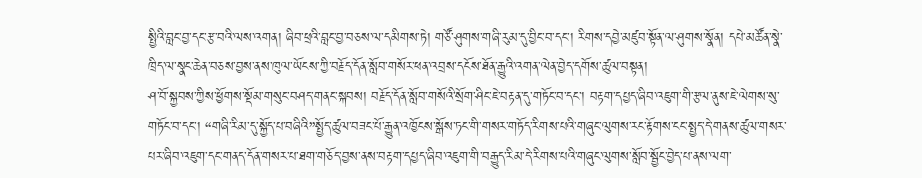སྤྱིའི་བླང་བྱ་དང་རྩ་བའི་ལས་འགན། ཞིབ་ཕྲའི་བླང་བྱ་བཅས་ལ་དམིགས་ཏེ། གཙོ་ཤུགས་གཞི་རུམ་དུ་བྱིང་བ་དང་། རིགས་དབྱེ་མཛུབ་སྟོན་ལ་ཤུགས་སྣོན། དཔེ་མཚོན་སྣེ་ཁྲིད་ལ་སྣང་ཆེན་བཅས་བྱས་ནས་ཁུལ་ཡོངས་ཀྱི་བརྗོད་དོན་སློབ་གསོར་ཕན་འབྲས་དངོས་ཐོན་རྒྱུའི་འགན་ལེན་བྱེད་དགོས་ཚུལ་བསྟན།
ཤ་བོ་སྐྱབས་ཀྱིས་ཕྱོགས་སྡོམ་གསུང་བཤད་གནང་སྐབས། བརྗོད་དོན་སློབ་གསོའི་སྲོག་ཤིང་ཇེ་བརྟན་དུ་གཏོང་བ་དང་། བརྟག་དཔྱད་ཞིབ་འཇུག་གི་རྩལ་ནུས་ཇེ་ལེགས་སུ་གཏོང་བ་དང་། “གཞི་རིམ་དུ་སྐྱོད་པ་བཞིའི”སྤྱོད་ཚུལ་བཟང་པོ་རྒྱུན་འཁྱོངས་སྒོས་ཏང་གི་གསར་གཏོད་རིགས་པའི་གཞུང་ལུགས་རང་རྟོགས་ངང་སྤྱད་དེ་གནས་ཚུལ་གསར་པར་ཞིབ་འཇུག་དང་གནད་དོན་གསར་པ་ཐག་གཅོད་བྱས་ནས་བརྟག་དཔྱད་ཞིབ་འཇུག་གི་བརྒྱུད་རིམ་དེ་རིགས་པའི་གཞུང་ལུགས་སློབ་སྦྱོང་བྱེད་པ་ནས་ལག་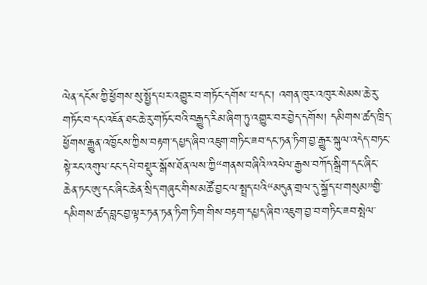ལེན་དངོས་ཀྱི་ཕྱོགས་སུ་སྤྱོད་པར་འགྱུར་བ་གཏོང་དགོས་་པ་དང་། འགན་ཁུར་འཁུར་སེམས་ཆེ་རུ་གཏོང་བ་དང་འཇོན་ཐང་ཆེ་རུ་གཏོང་བའི་བརྒྱུད་རིམ་ཞིག་ཏུ་འགྱུར་བར་བྱེད་དགོས། དམིགས་ཚད་ཁྲིད་ཕྱོགས་རྒྱུན་འཁྱོངས་ཀྱིས་བརྟག་དཔྱད་ཞིབ་འཇུག་གཏིང་ཟབ་དང་ཏན་ཏིག་བྱ་རྒྱུར་སྐུལ་འདེད་བཏང་སྟེ་རང་འགུལ་ངང་དཔེ་བསྡུར་སྒོས་ཐོན་ལས་ཀྱི“གནས་བཞིའི”འཕེལ་རྒྱས་བཀོད་སྒྲིག་དང་ཞིང་ཆེན་ཏང་ཨུ་དང་ཞིང་ཆེན་སྲིད་གཞུང་གིས་མཚོ་བྱང་ལ་སྤྲད་པའི“མདུན་གྲལ་དུ་སྐྱོད་པ་གསུམ”གྱི་དམིགས་ཚད་བླང་བྱ་ལྟར་ཏན་ཏན་ཏིག་ཏིག་གིས་བརྟག་དཔྱད་ཞིབ་འཇུག་བྱ་བ་གཏིང་ཟབ་སྤེལ་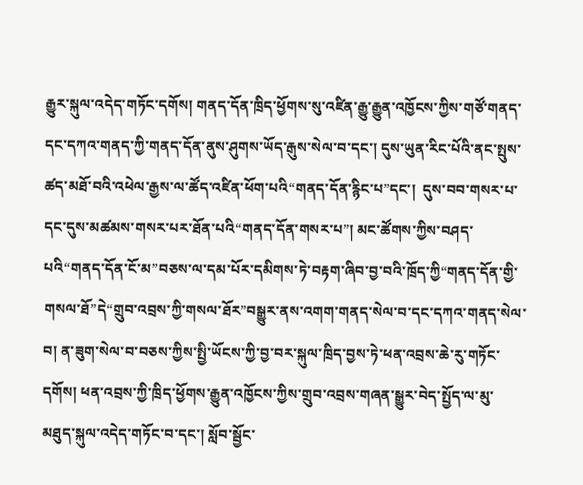རྒྱུར་སྐུལ་འདེད་གཏོང་དགོས། གནད་དོན་ཁྲིད་ཕྱོགས་སུ་འཛིན་རྒྱུ་རྒྱུན་འཁྱོངས་ཀྱིས་གཙོ་གནད་དང་དཀའ་གནད་ཀྱི་གནད་དོན་ནུས་ཤུགས་ཡོད་རྒུས་སེལ་བ་དང་། དུས་ཡུན་རིང་པོའི་ནང་སྤུས་ཚད་མཐོ་བའི་འཕེལ་རྒྱས་ལ་ཚོད་འཛིན་ཕོག་པའི“གནད་དོན་རྙིང་པ”དང་།  དུས་བབ་གསར་པ་དང་དུས་མཚམས་གསར་པར་ཐོན་པའི“གནད་དོན་གསར་པ”། མང་ཚོགས་ཀྱིས་བཤད་པའི“གནད་དོན་ངོ་མ”བཅས་ལ་དམ་པོར་དམིགས་ཏེ་བརྟག་ཞིབ་བྱ་བའི་ཁྲོད་ཀྱི“གནད་དོན་གྱི་གསལ་ཐོ”དེ“གྲུབ་འབྲས་ཀྱི་གསལ་ཐོར”བསྒྱུར་ནས་འགག་གནད་སེལ་བ་དང་དཀའ་གནད་སེལ་བ། ན་ཟུག་སེལ་བ་བཅས་ཀྱིས་སྤྱི་ཡོངས་ཀྱི་བྱ་བར་སྐུལ་ཁྲིད་བྱས་ཏེ་ཕན་འབྲས་ཆེ་རུ་གཏོང་དགོས། ཕན་འབྲས་ཀྱི་ཁྲིད་ཕྱོགས་རྒྱུན་འཁྱོངས་ཀྱིས་གྲུབ་འབྲས་གཞན་སྒྱུར་བེད་སྤྱོད་ལ་མུ་མཐུད་སྐུལ་འདེད་གཏོང་བ་དང་། སློབ་སྦྱོང་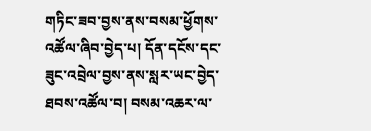གཏིང་ཟབ་བྱས་ནས་བསམ་ཕྱོགས་འཚོལ་ཞིབ་བྱེད་པ། དོན་དངོས་དང་ཟུང་འབྲེལ་བྱས་ནས་སླར་ཡང་བྱེད་ཐབས་འཚོལ་བ། བསམ་འཆར་ལ་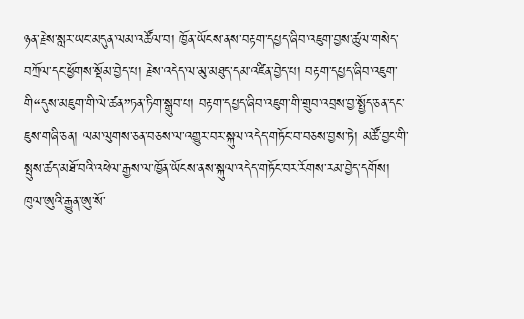ཉན་རྗེས་སླར་ཡང་མདུན་ལམ་འཚོལ་བ། ཁྱོན་ཡོངས་ནས་བརྟག་དཔྱད་ཞིབ་འཇུག་བྱས་ཚུལ་གསེད་བཀྲོལ་དང་ཕྱོགས་སྡོམ་བྱེད་པ། རྗེས་འདེད་ལ་མུ་མཐུད་དམ་འཛིན་བྱེད་པ། བརྟག་དཔྱད་ཞིབ་འཇུག་གི“དུས་མཇུག་གི་ལེ་ཚན”ཏན་ཏིག་སྒྲུབ་པ། བརྟག་དཔྱད་ཞིབ་འཇུག་གི་གྲུབ་འབྲས་བྱ་སྤྱོད་ཅན་དང་ཇུས་གཞི་ཅན། ལམ་ལུགས་ཅན་བཅས་ལ་འགྱུར་བར་སྐུལ་འདེད་གཏོང་བ་བཅས་བྱས་ཏེ། མཚོ་བྱང་གི་སྤུས་ཚད་མཐོ་བའི་འཕེལ་རྒྱས་ལ་ཁྱོན་ཡོངས་ནས་སྐུལ་འདེད་གཏོང་བར་རོགས་རམ་བྱེད་དགོས།
ཁུལ་ཨུའི་རྒྱུན་ཨུ་སོ་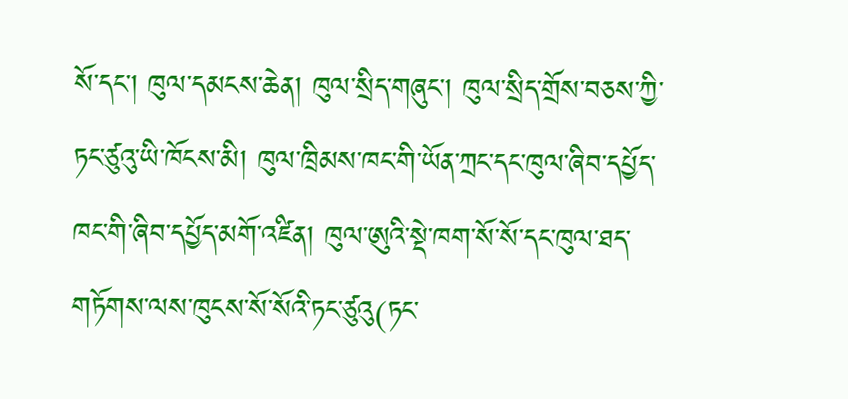སོ་དང་། ཁུལ་དམངས་ཆེན། ཁུལ་སྲིད་གཞུང་། ཁུལ་སྲིད་གྲོས་བཅས་ཀྱི་ཏང་ཙུའུ་ཡི་ཁོངས་མི། ཁུལ་ཁྲིམས་ཁང་གི་ཡོན་ཀྲང་དང་ཁུལ་ཞིབ་དཔྱོད་ཁང་གི་ཞིབ་དཔྱོད་མགོ་འཛིན། ཁུལ་ཨུའི་སྡེ་ཁག་སོ་སོ་དང་ཁུལ་ཐད་གཏོགས་ལས་ཁུངས་སོ་སོའི་ཏང་ཙུའུ(ཏང་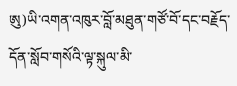ཨུ)ཡི་འགན་འཁུར་བློ་མཐུན་གཙོ་བོ་དང་བརྗོད་དོན་སློབ་གསོའི་ལྟ་སྐུལ་མི་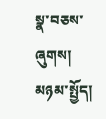སྣ་བཅས་ཞུགས།
མཉམ་སྤྱོད།